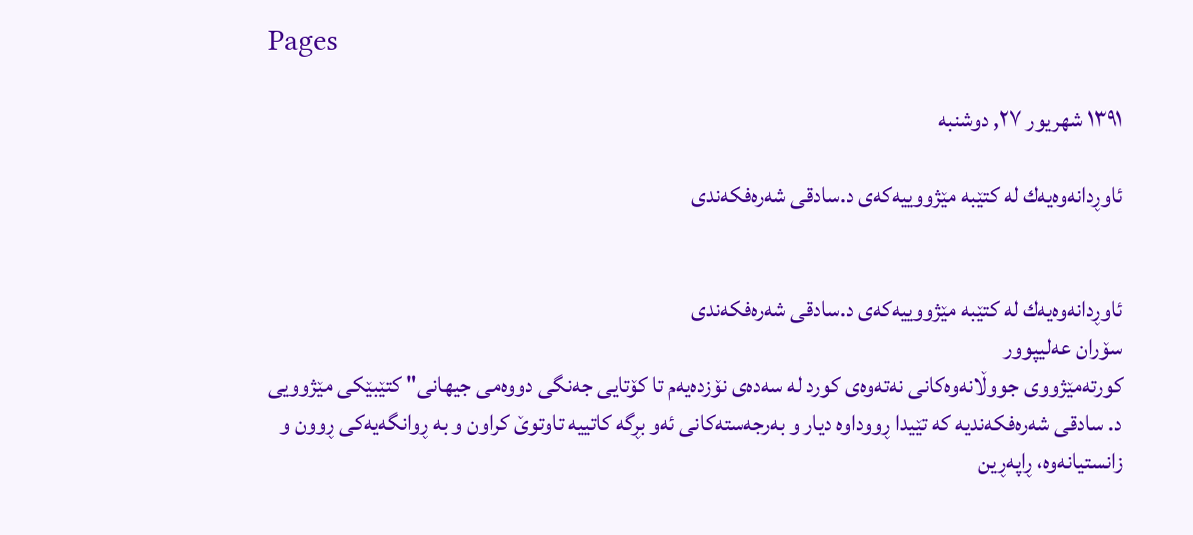Pages

۱۳۹۱ شهریور ۲۷, دوشنبه

ئاوڕدانه‌وه‌یه‌ك له‌ كتێبه‌ مێژووییه‌كه‌ی‌ د.سادقی‌ شه‌ره‌فكه‌ندی


ئاوڕدانه‌وه‌یه‌ك له‌ كتێبه‌ مێژووییه‌كه‌ی‌ د.سادقی‌ شه‌ره‌فكه‌ندی
سۆران عەلیپوور
كورته‌مێژووی‌ جووڵانه‌وه‌كانی‌ نه‌ته‌وه‌ی‌ كورد له‌ سه‌ده‌ی‌ نۆزده‌یه‌م تا كۆتایی‌ جه‌نگی‌ دووه‌می‌ جیهانی‌" كتێبێكی‌ مێژوویی‌ د. سادقی‌ شه‌ره‌فكه‌ندیه كه‌ تێیدا ڕووداوه‌ دیار و به‌رجه‌سته‌كانی‌ ئه‌و بڕگه‌ كاتییه‌ تاوتوێ‌ كراون و به‌ ڕوانگه‌یه‌كی‌ ڕوون و زانستیانه‌وه، ڕاپه‌ڕین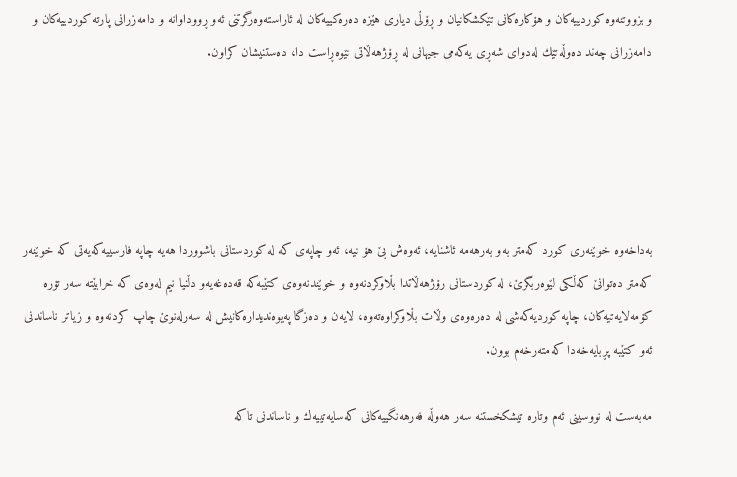و بزووتنه‌وه‌ كوردییه‌كان و هۆكاره‌كانی‌ تێكشكانیان و ڕۆڵی‌ دیاری‌ هێزه‌ ده‌ره‌كییه‌كان له‌ ئاراسته‌وه‌رگرتنی‌ ئه‌و ڕووداوانه‌ و دامه‌زرانی‌ پارته‌ كوردییه‌كان و دامه‌زرانی‌ چه‌ند ده‌وڵه‌تێك له‌دوای‌ شه‌ڕی‌ یه‌كه‌می‌ جیهانی‌ له‌ ڕۆژهه‌ڵاتی‌ نێوه‌ڕاست دا، ده‌ستنیشان كراون.





بەداخەوە خوێنه‌ری‌ كورد كه‌متر به‌و به‌رهه‌مه‌ ئاشنایه‌، ئەوەش بێ هۆ نیە، ئه‌و چاپه‌ی‌ كه‌ له‌ كوردستانی‌ باشووردا هه‌یه‌ چاپه‌ فارسییه‌كه‌یه‌تی‌ كه‌ خوێنه‌ر كه‌متر ده‌توانێ‌ كه‌ڵكی‌ لێوه‌ربگرێ‌، له‌ كوردستانی‌ رۆژهه‌ڵاتدا بڵاوكردنه‌وه و خوێندنه‌وه‌ی‌ كتێبه‌كه‌ قه‌ده‌غه‌یه‌و دڵنیا نیم لەوەی کە خرابێتە سەر تۆرە کۆمەلایەتیەکان‌، چاپه‌ كوردیه‌كه‌شی‌ له‌ ده‌ره‌وه‌ی‌ وڵات بڵاوكراوه‌ته‌وه‌، لایەن و دەزگا پەیوەندیدارەکانیش لە سەرلەنوێ چاپ کردنەوە و زیاتر ناساندنی ئەو کتێبە پڕبایەخەدا کەمتەرخەم بوون.

مه‌به‌ست له‌ نووسینی‌ ئه‌م وتاره‌ تیشكخستنه سه‌ر هه‌وڵه‌ فه‌رهه‌نگییه‌كانی‌ كه‌سایه‌تییه‌ك و ناساندنی‌ تاكه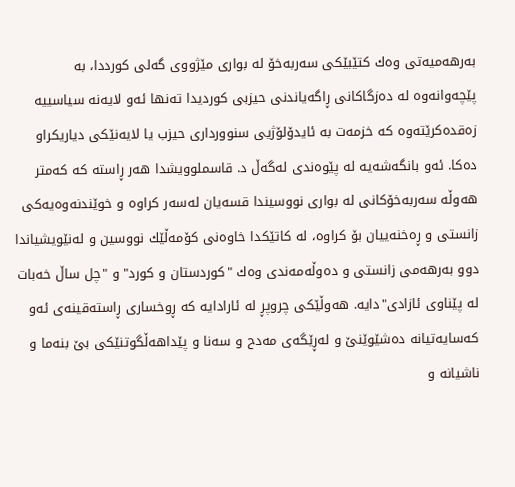به‌رهه‌میه‌تی‌ وه‌ك كتێبێكی‌ سه‌ربه‌خۆ له‌ بواری‌ مێژووی‌ گه‌لی‌ كورددا، بە پێچەوانەوە‌ له‌ ده‌زگاکانی ڕاگه‌یاندنی‌ حیزبی‌ كوردیدا ته‌نها ئه‌و لایه‌نه‌ سیاسییه‌ زه‌قده‌كرێته‌وه‌ كه‌ خزمه‌ت به‌ ئایدۆلۆژیی سنوورداری حیزب یا لایه‌نێكی‌ دیاریكراو ده‌كا. ئه‌و بانگه‌شه‌یه‌ له‌ پێوه‌ندی‌ له‌گه‌ڵ د. قاسملوویشدا هه‌ر ڕاسته‌ كه‌ كه‌متر هه‌وڵه‌ سه‌ربه‌خۆكانی‌ له‌ بواری‌ نووسیندا قسه‌یان له‌سه‌ر كراوه و خوێندنه‌وه‌یه‌كی‌ زانستی‌ و ڕه‌خنه‌ییان بۆ كراوه‌، له‌ كاتێكدا خاوه‌نی‌ كۆمه‌ڵێك نووسین و له‌نێویشیاندا دوو به‌رهه‌می‌ زانستی‌ و ده‌وڵه‌مه‌ندی‌ وه‌ك "كوردستان و كورد" و "چل ساڵ خه‌بات له‌ پێناوی‌ ئازادی"دایه‌. هه‌وڵێكی‌ چروپڕ له‌ ئارادایه‌ كه‌ ڕوخساری‌ ڕاسته‌قینه‌ی‌ ئه‌و كه‌سایه‌تیانه‌ ده‌شێوێنێ‌ و له‌ڕێگه‌ی‌ مه‌دح و سه‌نا و پێداهه‌ڵگوتنێكی‌ بێ بنه‌ما و ناشیانه و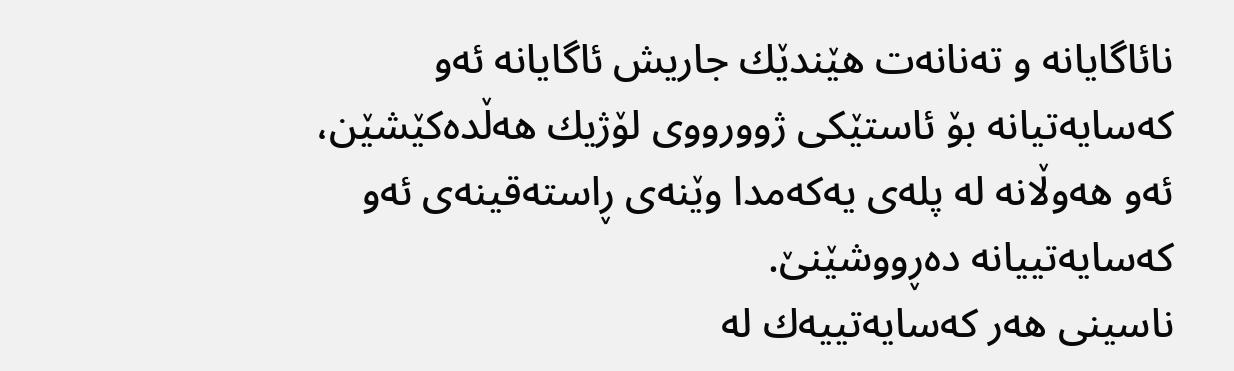نائاگایانه و ته‌نانه‌ت هێندێك جاریش ئاگایانه‌ ئه‌و كه‌سایه‌تیانه‌ بۆ ئاستێكی‌ ژوورووی‌ لۆژیك هه‌ڵده‌كێشێن، ئەو هەوڵانە له‌ پله‌ی‌ یه‌كه‌مدا وێنه‌ی‌ ڕاسته‌قینه‌ی‌ ئه‌و كه‌سایه‌تییانه‌ ده‌ڕووشێنێ.
ناسینی‌ هه‌ر كه‌سایه‌تییه‌ك له‌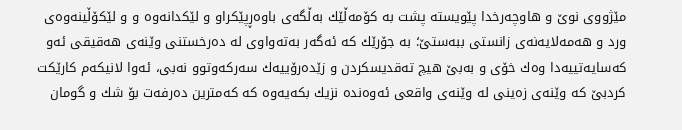مێژووی‌ نوێ‌ و هاوچه‌رخدا پێویسته‌ پشت به‌ كۆمه‌ڵێك به‌ڵگه‌ی‌ باوه‌ڕپێكراو و لێكدانه‌وه و و لێكۆڵینه‌وه‌ی‌ ورد و هه‌مه‌لایه‌نه‌ی‌ زانستی‌ ببه‌ستێ‌؛ به‌ جۆرێك كه‌ ئه‌گه‌ر به‌ته‌واوی‌ له‌ ده‌رخستنی‌ وێنه‌ی‌ هه‌قیقی‌ ئه‌و كه‌سایه‌تییه‌دا وه‌ك خۆی‌ و به‌بێ‌ هیچ ته‌قدیسكردن و زێدەرۆییەك سه‌ركه‌وتوو نه‌بی‌، ئه‌وا لانیكه‌م كارێكت كردبێ‌ كه‌ وێنه‌ی‌ زه‌ینی‌ له‌ وێنه‌ی‌ واقعی‌ ئه‌وه‌نده‌ نزیك بكه‌یه‌وه‌ كه‌ كه‌مترین ده‌رفه‌ت بۆ شك و گومان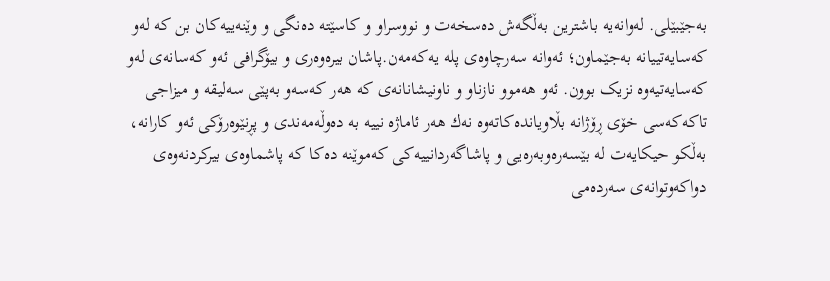به‌جێبێلی. له‌وانه‌یه‌ باشترین به‌ڵگه‌ش ده‌سخه‌ت و نووسراو و كاسێته‌ ده‌نگی‌ و وێنه‌ییه‌كان بن كه‌ له‌و كه‌سایه‌تییانه‌ به‌جێماون؛ ئه‌وانه‌ سه‌رچاوه‌ی‌ پله‌ یه‌كه‌مه‌ن.پاشان بیرەوەری و بیۆگرافی ئەو کەسانەی لەو کەسایەتیەوە نزیک بوون. ئه‌و هه‌موو نازناو و ناونیشانانه‌ی‌ كه‌ هه‌ر كه‌سه‌و به‌پێی‌ سه‌لیقه‌ و میزاجی‌ تاكه‌كه‌سی‌ خۆی‌ ڕۆژانه‌ بڵاویانده‌كاته‌وه نه‌ك هه‌ر ئاماژه‌ نییه‌ به‌ ده‌وڵه‌مه‌ندی‌ و پڕنێوه‌رۆكی‌ ئه‌و كارانه،‌ به‌ڵكو حیكایه‌ت له‌ بێسه‌ره‌وبه‌ره‌یی‌ و پاشاگه‌ردانییه‌كی‌ كه‌موێنه‌ ده‌كا كه‌ پاشماوه‌ی‌ بیركردنه‌وه‌ی‌ دواكه‌وتوانه‌ی‌ سه‌رده‌می‌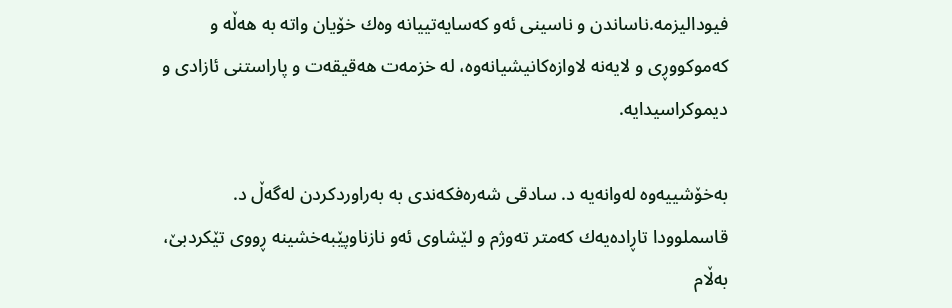فیودالیزمه‌.ناساندن و ناسینی‌ ئه‌و كه‌سایه‌تییانه‌ وه‌ك خۆیان واته‌ به‌ هه‌ڵه‌ و كه‌موكووڕی‌ و لایه‌نه‌ لاوازه‌كانیشیانه‌وه‌، له‌ خزمه‌ت هه‌قیقه‌ت و پاراستنی‌ ئازادی‌ و دیموكراسیدایه.

به‌خۆشییه‌وه‌ له‌وانه‌یه‌ د. سادقی‌ شه‌ره‌فكه‌ندی‌ به به‌راوردكردن له‌گه‌ڵ د. قاسملوودا تاڕاده‌یه‌ك كه‌متر ته‌وژم و لێشاوی‌ ئه‌و نازناوپێبه‌خشینه‌ ڕووی تێكردبێ‌، به‌ڵام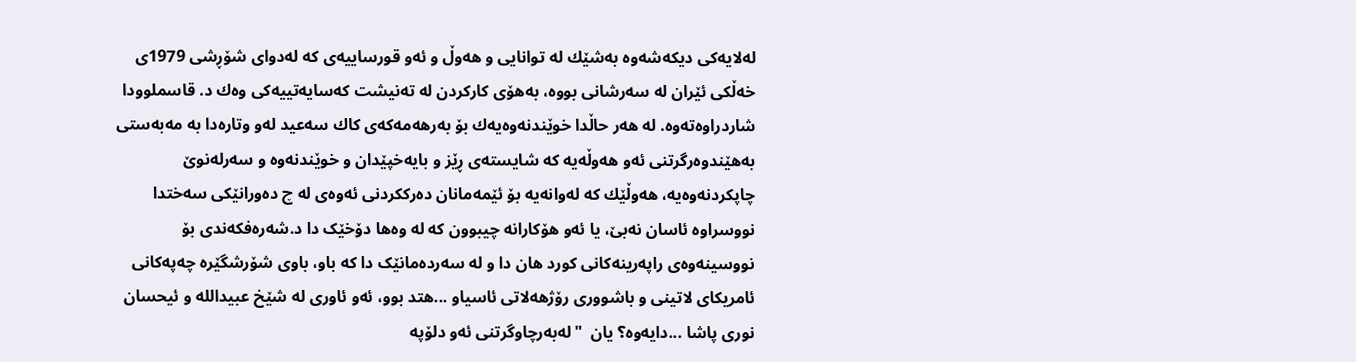له‌لایه‌كی‌ دیكه‌شه‌وه‌ به‌شێك له‌ توانایی‌ و هه‌وڵ و ئه‌و قورساییه‌ی‌ کە له‌دوای‌ شۆڕشی‌ 1979ی‌ خه‌ڵکی‌ ئێران‌ له سه‌رشانی‌ بووه‌، به‌هۆی‌ كاركردن له‌ ته‌نیشت كه‌سایه‌تییه‌كی‌ وه‌ك د. قاسملوودا شاردراوه‌ته‌وه‌. له هه‌ر حاڵدا خوێندنه‌وه‌یه‌ك بۆ به‌رهه‌مه‌كه‌ی‌ كاك سه‌عید له‌و وتاره‌دا به مه‌به‌ستی‌ به‌هێندوه‌رگرتنی‌ ئه‌و هه‌وڵه‌یه‌ كه‌ شایسته‌ی‌ ڕێز و بایه‌خپێدان و خوێندنه‌وه و سه‌رله‌نوێ‌ چاپكردنه‌وه‌یه‌، هه‌وڵێك كه‌ له‌وانه‌یه‌ بۆ ئێمه‌مانان ده‌رككردنی‌ ئه‌وه‌ی‌ له‌ چ ده‌ورانێكی‌ سه‌ختدا نووسراوه‌ ئاسان نه‌بێ، یا ئەو هۆکارانە چیبوون کە لە وەها دۆخێک دا د.شەرەفکەندی بۆ نووسینەوەی راپەرینەکانی کورد هان دا و لە سەردەمانێک دا کە باو، باوی شۆرشگێرە چەپەکانی ئامریکای لاتینی و باشووری رۆژهەلاتی ئاسیاو ...هتد بوو، ئەو ئاوری لە شێخ عبیداللە و ئیحسان نوری پاشا ...دایەوە؟ یان  "له‌به‌رچاوگرتنی‌ ئه‌و دلۆپه‌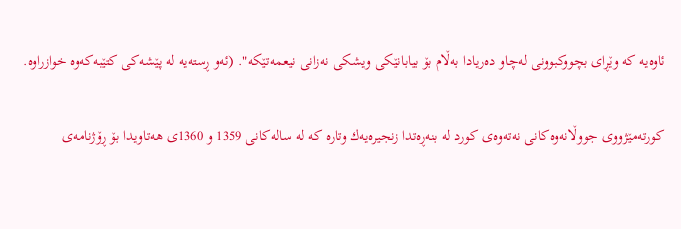ئاوه‌یه‌ كه‌ وێڕای‌ بچووكبوونی‌ له‌چاو ده‌ریادا به‌ڵام بۆ بیابانێكی‌ ویشكی‌ نه‌زانی‌ نیعمه‌تێكه‌". (ئه‌و ڕسته‌یه‌ له‌ پێشه‌كی‌ كتێبه‌كه‌وه‌ خوازراوه.

كورته‌مێژووی‌ جووڵانه‌وه‌كانی‌ نه‌ته‌وه‌ی‌ كورد له‌ بنه‌ڕه‌تدا زنجیره‌یه‌ك وتاره‌ كه‌ له‌ ساله‌كانی‌ 1359 و 1360ی‌ هه‌تاویدا بۆ ڕۆژنامه‌ی‌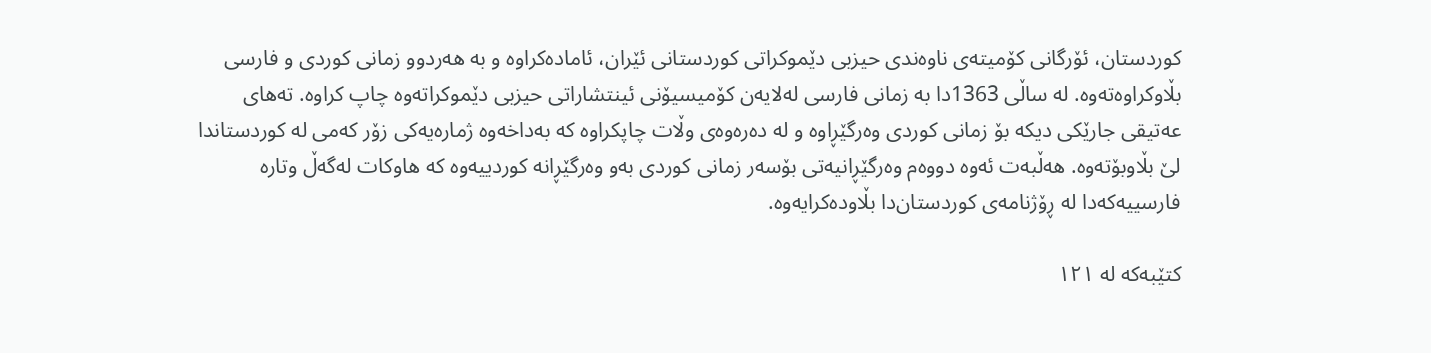كوردستان، ئۆرگانی‌ كۆمیته‌ی‌ ناوه‌ندی‌ حیزبی‌ دێموكراتی‌ كوردستانی‌ ئێران، ئاماده‌كراوه و به‌ هه‌ردوو زمانی‌ كوردی‌ و فارسی‌ بڵاوكراوه‌ته‌وه. له‌ ساڵی‌ 1363دا به‌ زمانی‌ فارسی‌ له‌لایه‌ن كۆمیسیۆنی‌ ئینتشاراتی‌ حیزبی‌ دێموكراته‌وه‌ چاپ كراوه. ته‌های‌ عه‌تیقی‌ جارێكی‌ دیكه‌ بۆ زمانی‌ كوردی‌ وه‌رگێڕاوه و له‌ ده‌ره‌وه‌ی‌ وڵات چاپكراوه‌ كه‌ به‌داخه‌وه‌ ژماره‌یه‌كی‌ زۆر كه‌می‌ له‌ كوردستاندا لێ‌ بڵاوبۆته‌وه. هه‌ڵبه‌ت ئه‌وه‌ دووه‌م وه‌رگێڕانیه‌تی‌ بۆسه‌ر زمانی‌ كوردی‌ به‌و وه‌رگێڕانه‌ كوردییه‌وه‌ كه‌ هاوكات له‌گه‌ڵ وتاره‌ فارسییه‌كه‌دا له‌ ڕۆژنامه‌ی‌ كوردستان‌دا بڵاوده‌كرایه‌وه.

كتێبه‌كه‌ له‌ ١٢١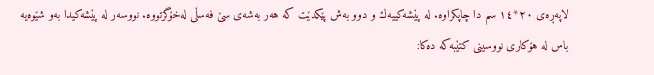لاپه‌ڕه‌ی ٢٠*١٤ سم دا چاپكراوه. له‌ پێشه‌كییه‌ك و دوو به‌ش پێكدێت كه‌ هه‌ر به‌شه‌ی‌ سێ‌ فه‌سڵی‌ له‌خۆگرتووه‌. نووسه‌ر له‌ پێشه‌كیدا به‌و شێوه‌یه‌ باس له‌ هۆكاری‌ نووسینی‌ كتێبه‌كه‌ ده‌كا: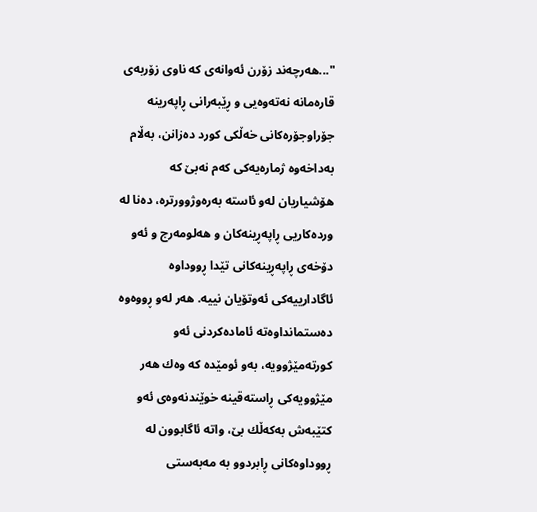"...هه‌رچه‌ند زۆرن ئه‌وانه‌ی‌ كه‌ ناوی‌ زۆربه‌ی‌ قاره‌مانه‌ نه‌ته‌وه‌یی‌ و ڕێبه‌رانی‌ ڕاپه‌رینه‌ جۆراوجۆره‌كانی‌ خه‌ڵكی‌ كورد ده‌زانن، به‌ڵام به‌داخه‌وه‌ ژماره‌یه‌كی‌ كه‌م نه‌بێ‌ كه‌ هۆشیاریان له‌و ئاسته‌ به‌ره‌وژوورتره‌، ده‌نا له‌ ورده‌كاریی ڕاپه‌ڕینه‌كان و هه‌لومه‌رج و ئه‌و دۆخه‌ی‌ ڕاپه‌ڕینه‌كانی‌ تێدا ڕووداوه‌ ئاگادارییه‌كی‌ ئه‌وتۆیان نییه. هه‌ر له‌و ڕووه‌وه‌ ده‌ستمانداوه‌ته‌ ئاماده‌كردنی‌ ئه‌و كورته‌مێژوویه‌، به‌و ئومێده‌ كه‌ وه‌ك هه‌ر مێژوویه‌كی‌ ڕاسته‌قینه‌ خوێندنه‌وه‌ی‌ ئه‌و كتێبه‌ش به‌كه‌ڵك بێ‌، واته‌ ئاگابوون له‌ ڕووداوه‌كانی‌ ڕابردوو به‌ مه‌به‌ستی‌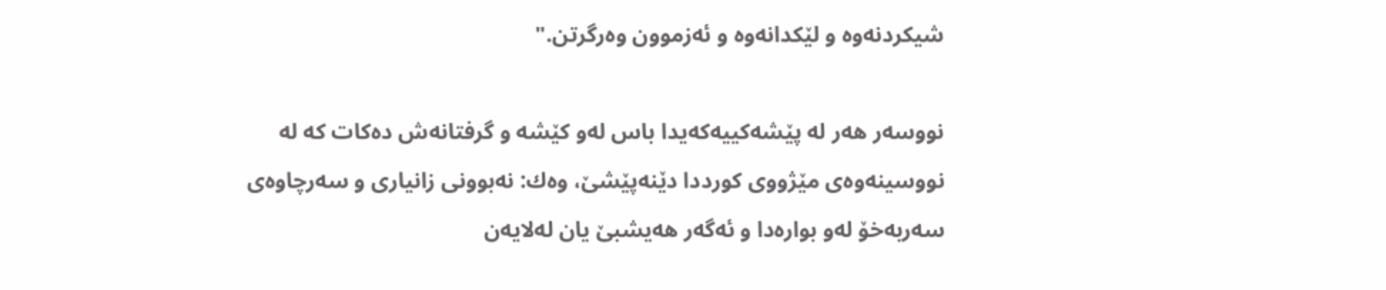شیكردنه‌وه و لێكدانه‌وه و ئه‌زموون وه‌رگرتن."

نووسه‌ر هه‌ر له‌ پێشه‌كییه‌كه‌یدا باس له‌و كێشه و گرفتانه‌ش ده‌كات كه‌ له‌ نووسینه‌وه‌ی‌ مێژووی‌ كورددا دێنه‌پێشێ‌، وه‌ك: نه‌بوونی‌ زانیاری‌ و سه‌رچاوه‌ی‌ سه‌ربه‌خۆ له‌و بواره‌دا و ئه‌گه‌ر هه‌یشبێ‌ یان له‌لایه‌ن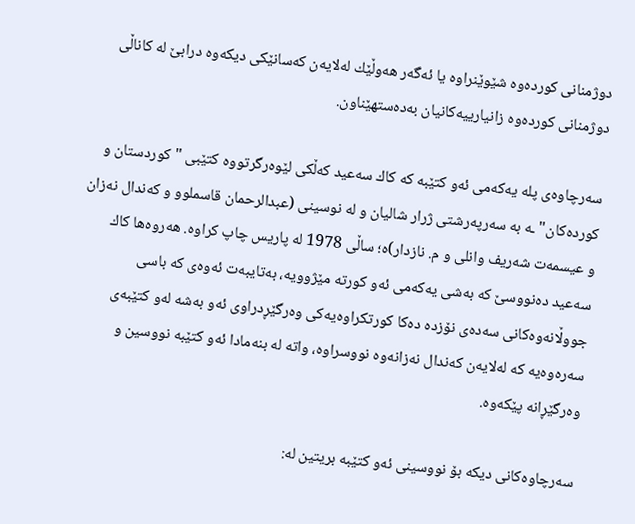دوژمنانی‌ كورده‌وه‌ شێوێنراوه‌ یا ئه‌گه‌ر هه‌وڵێك له‌لایه‌ن كه‌سانێكی‌ دیكه‌وه‌ درابێ‌ له‌ كاناڵی‌ دوژمنانی‌ كورده‌وه‌ زانیارییه‌كانیان به‌ده‌ستهێناون.

سه‌رچاوه‌ی‌ پله‌ یه‌كه‌می‌ ئه‌و كتێبه‌ كه‌ كاك سه‌عید كه‌ڵكی‌ لێوه‌رگرتووه كتێبی ‌"كوردستان و كورده‌كان"ـه‌ به‌ سه‌رپه‌رشتی‌ ژرار شالیان و له‌ نوسینی (عبدالرحمان قاسملوو و كه‌ندال نه‌زان و عیسمه‌ت شه‌ریف وانلی و م. نازدار)ە؛ ساڵی‌ 1978 له‌ پاریس چاپ کراوە. هه‌روه‌ها كاك سه‌عید ده‌نووسێ‌ كه‌ به‌شی‌ یه‌كه‌می‌ ئه‌و كورته‌ مێژوویه، به‌تایبه‌ت ئه‌وه‌ی‌ كه‌ باسی‌ جووڵانه‌وه‌كانی‌ سه‌ده‌ی‌ نۆزده ده‌كا كورتكراوه‌یه‌كی‌ وه‌رگێڕدراوی‌ ئه‌و به‌شه‌ له‌و كتێبه‌ی‌ سه‌ره‌وه‌یه‌ كه‌ له‌لایه‌ن كه‌ندال نه‌زانه‌وه‌ نووسراوه‌، واته‌ له‌ بنه‌مادا ئه‌و كتێبه‌ نووسین و وه‌رگێڕانه‌ پێكه‌وه.

سه‌رچاوه‌كانی‌ دیكه‌ بۆ نووسینی‌ ئه‌و كتێبه‌ بریتین له‌: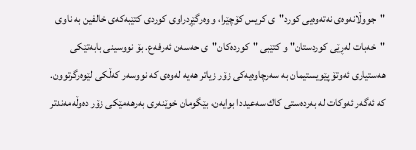"جووڵانه‌وه‌ی‌ نه‌ته‌وه‌یی‌ كورد"ی‌ كریس كۆچێرا، و وه‌رگێڕدراوی‌ كوردی‌ كتێبه‌كه‌ی‌ خالفین به‌ ناوی‌ "خه‌بات له‌ڕێی‌ كوردستان" و كتێبی ‌"كورده‌كان"ی‌ حه‌سه‌ن ئه‌رفه‌ع. بۆ نووسینی‌ بابه‌تێكی‌ هه‌ستیاری‌ ئه‌وتۆ پێویستیمان به‌ سه‌رچاوه‌یه‌كی‌ زۆر زیاتر هه‌یه‌ له‌وه‌ی‌ كه‌ نووسه‌ر كه‌ڵكی‌ لێوه‌رگرتوون. كه‌ ئه‌گه‌ر ئه‌وكات له‌ به‌رده‌ستی‌ كاك سه‌عیددا بوایه‌ن، بێگومان خوێنه‌ری‌ به‌رهه‌مێكی‌ زۆر ده‌وڵه‌مه‌ندتر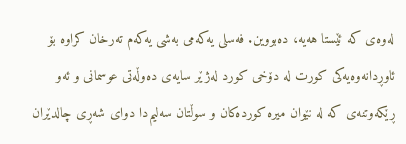له‌وه‌ی‌ كه‌ ئێستا هه‌یه‌، ده‌بووین. فه‌سلی‌ یه‌كه‌می‌ به‌شی‌ یه‌كه‌م ته‌رخان كراوه‌ بۆ ئاوڕدانه‌وه‌یه‌كی‌ كورت له‌ دۆخی‌ كورد له‌ژێر سایه‌ی‌ ده‌وڵه‌تی‌ عوسمانی‌ و ئه‌و ڕێكه‌وتنه‌ی‌ كه‌ له‌ نێوان میره‌ كورده‌كان و سوڵتان سه‌لیم‌دا دوای‌ شه‌ڕی‌ چالدێران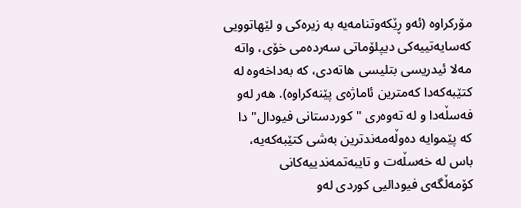مۆركراوه (ئه‌و ڕێكه‌وتنامه‌یه‌ به‌ زیره‌كی‌ و لێهاتوویی‌ كه‌سایه‌تییه‌كی‌ دیپلۆماتی‌ سه‌رده‌می‌ خۆی، واته‌ مه‌لا ئیدریسی‌ بتلیسی‌ هاته‌دی‌، كه‌ به‌داخه‌وه‌ له‌ كتێبه‌كه‌دا كه‌مترین ئاماژه‌ی‌ پێنه‌كراوه‌). هه‌ر له‌و فه‌سڵه‌دا و له‌ ته‌وه‌ری "كوردستانی‌ فیودال"دا كه‌ پێموایه ده‌وڵه‌مه‌ندترین به‌شی‌ كتێبه‌كه‌یه‌، باس له‌ خه‌سڵه‌ت و تایبه‌تمه‌ندییه‌كانی‌ كۆمه‌ڵگه‌ی‌ فیودالیی كوردی‌ له‌و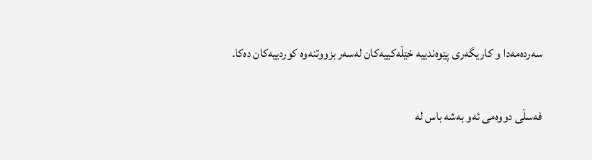سه‌رده‌مه‌دا و كاریگه‌ری‌ پێوه‌ندییه‌ خێڵه‌كییه‌كان له‌سه‌ر بزووتنه‌وه‌ كوردییه‌كان ده‌كا.

فه‌سڵی‌ دووه‌می‌ ئه‌و به‌شه‌ باس له‌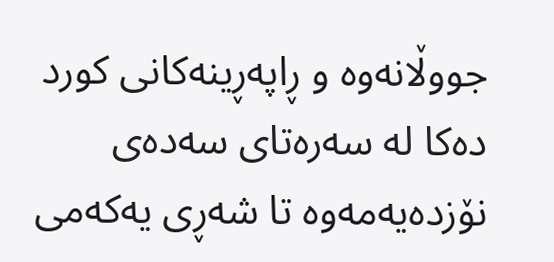جووڵانه‌وه و ڕاپه‌ڕینه‌كانی‌ كورد ده‌كا له‌ سه‌ره‌تای‌ سه‌ده‌ی‌ نۆزده‌یه‌مه‌وه‌ تا شه‌ڕی‌ یه‌كه‌می‌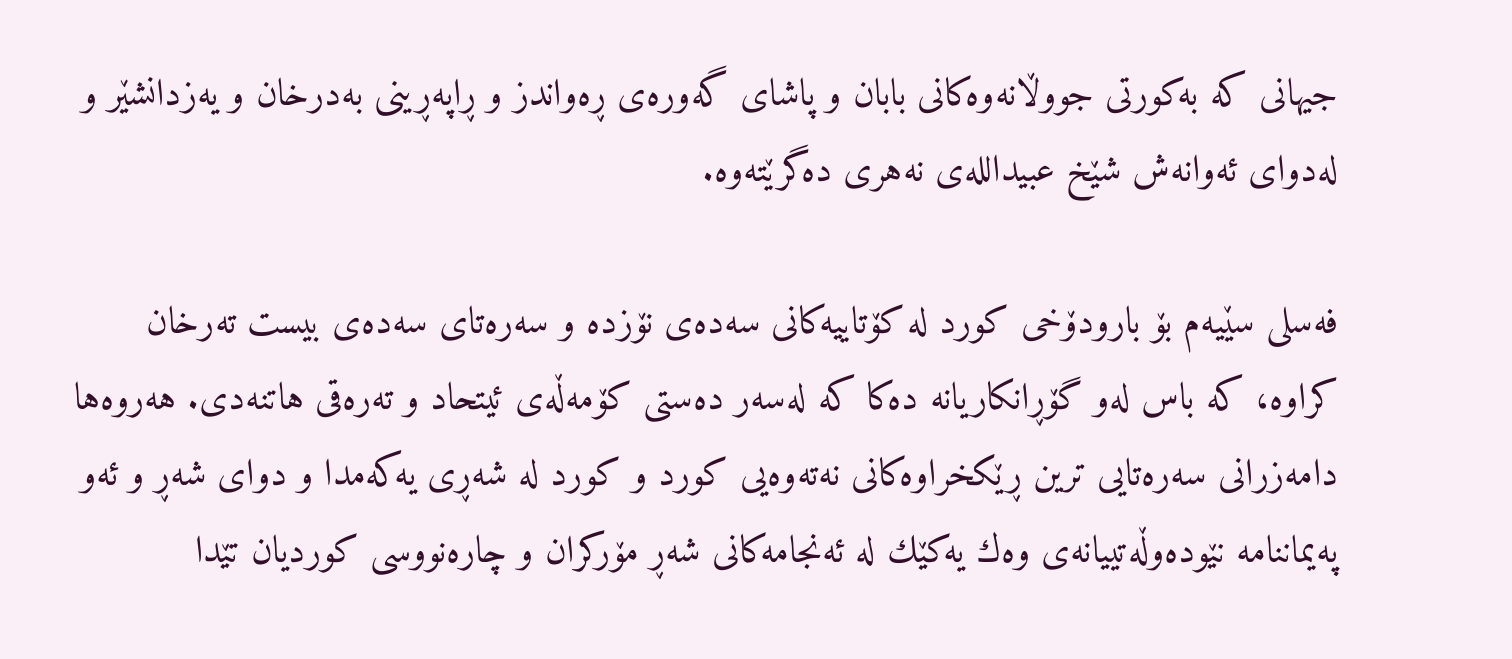جیهانی‌ كه‌ به‌كورتی‌ جووڵانه‌وه‌كانی‌ بابان و پاشای‌ گه‌وره‌ی‌ ڕه‌واندز و ڕاپه‌ڕینی‌ به‌درخان و یه‌زدانشێر و له‌دوای‌ ئه‌وانه‌ش شێخ عبیدالله‌ی‌ نه‌هری‌ ده‌گرێته‌وه‌.

فه‌سلی‌ سێیه‌م بۆ بارودۆخی‌ كورد له‌ كۆتاییه‌كانی‌ سه‌ده‌ی‌ نۆزده و سه‌ره‌تای‌ سه‌ده‌ی‌ بیست ته‌رخان كراوه‌، كه‌ باس له‌و گۆڕانكاریانه‌ ده‌كا كه‌ له‌سه‌ر ده‌ستی‌ كۆمه‌ڵه‌ی‌ ئیتحاد و ته‌ره‌قی‌ هاتنه‌دی. هه‌روه‌ها دامه‌زرانی‌ سه‌ره‌تایی ترین ڕێكخراوه‌كانی‌ نه‌ته‌وه‌یی‌ كورد و كورد له‌ شه‌ڕی‌ یه‌كه‌مدا و دوای‌ شه‌ڕ و ئه‌و په‌یماننامه‌ نێوده‌وڵه‌تییانه‌ی‌ وه‌ك یه‌كێك له‌ ئه‌نجامه‌كانی‌ شه‌ڕ مۆركران و چاره‌نووسی‌ كوردیان تێدا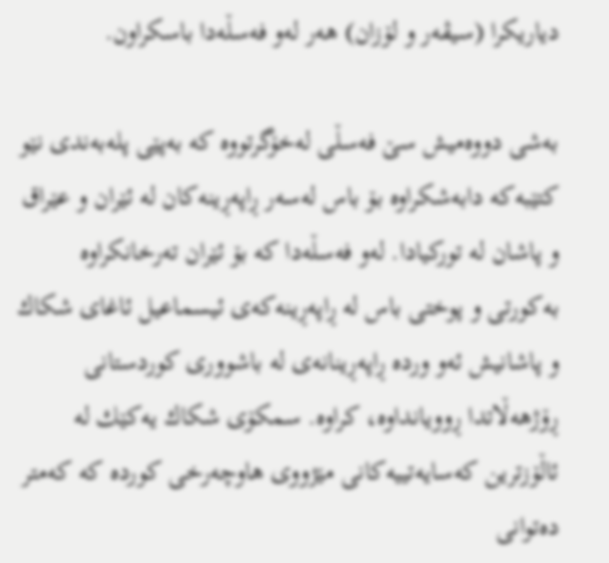دیاریكرا (سیڤه‌ر و لۆزان) هه‌ر له‌و فه‌سڵه‌دا باسكراون.

به‌شی‌ دووه‌میش سێ‌ فه‌سڵی‌ له‌خۆگرتووه‌ كه‌ به‌پێی‌ پله‌به‌ندی‌ نێو كتێبه‌كه‌ دابه‌شكراوه‌ بۆ باس له‌سه‌ر ڕاپه‌ڕینه‌كان له‌ ئێران و عێراق و پاشان له‌ توركیادا. له‌و فه‌سڵه‌دا كه‌ بۆ ئێران ته‌رخانكراوه‌ به‌كورتی‌ و پوختی‌ باس له‌ ڕاپه‌ڕینه‌كه‌ی‌ ئیسماعیل ئاغای‌ شكاك و پاشانیش ئه‌و ورده‌ ڕاپه‌ڕینانه‌ی‌ له‌ باشووری‌ كوردستانی‌ ڕۆژهه‌ڵاتدا ڕوویانداوه‌، كراوه‌. سمكۆی‌ شكاك یه‌كێك له‌ ئاڵۆزترین كه‌سایه‌تییه‌كانی‌ مێژووی‌ هاوچه‌رخی‌ كورده كه‌ كه‌متر ده‌توانی‌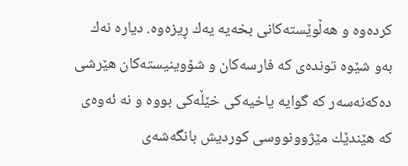كرده‌وه و هه‌ڵوێسته‌كانی‌ بخه‌یه‌ یه‌ك ڕیزه‌وه. دیاره‌ نه‌ك به‌و شێوه‌ تونده‌ی‌ كه‌ فارسه‌كان و شۆوینیسته‌كان هێرشی‌ ده‌كه‌نه‌سه‌ر كه‌ گوایه‌ یاخیه‌كی‌ خێڵه‌كی‌ بووه و نه‌ ئه‌وه‌ی‌ كه‌ هێندێك مێژوونووسی‌ كوردیش بانگه‌شه‌ی‌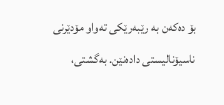بۆ ده‌كه‌ن به‌ رێبه‌رێكی‌ ته‌واو مۆدێرنی ناسیۆنالیستی‌ داده‌نێن. به‌گشتی‌،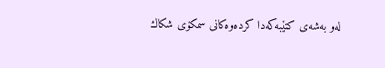له‌و به‌شه‌ی‌ كتێبه‌كه‌دا كرده‌وه‌كانی‌ سمكۆی‌ شكاك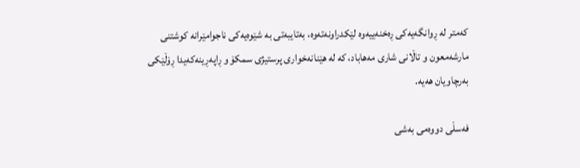كه‌متر له‌ ڕوانگه‌یه‌كی‌ ڕه‌خنه‌ییه‌وه‌ لێكدراونه‌ته‌وه‌، به‌تایبه‌تی‌ به‌ شێوه‌یه‌كی‌ ناجوامێرانه‌ كوشتنی‌ مارشه‌معون و تاڵانی‌ شاری‌ مه‌هاباد، كه‌ له‌ هێنانه‌خواری‌ پرستیژی‌ سمكۆ و ڕاپه‌ڕینه‌كه‌یدا ڕۆڵێكی‌ به‌رچاویان هه‌یه.

فه‌سڵی‌ دووه‌می‌ به‌شی‌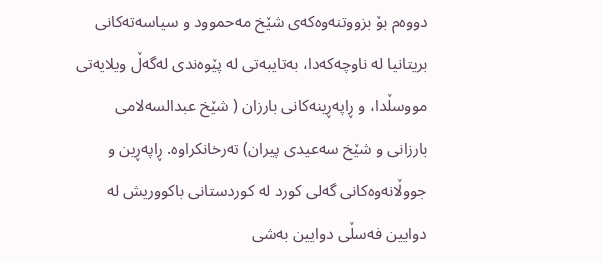دووه‌م بۆ بزووتنه‌وه‌كه‌ی‌ شێخ مه‌حموود و سیاسه‌ته‌كانی‌ بریتانیا له‌ ناوچه‌كه‌دا، به‌تایبه‌تی‌ له‌ پێوه‌ندی‌ له‌گه‌ڵ ویلایه‌تی‌ مووسڵدا، و ڕاپه‌ڕینه‌كانی‌ بارزان ( شێخ عبدالسه‌لامی‌ بارزانی‌ و شێخ سه‌عیدی‌ پیران) ته‌رخانكراوه‌. ڕاپه‌ڕین و جووڵانه‌وه‌كانی‌ گه‌لی‌ كورد له‌ كوردستانی‌ باكووریش له‌ دوایین فه‌سڵی‌ دوایین به‌شی‌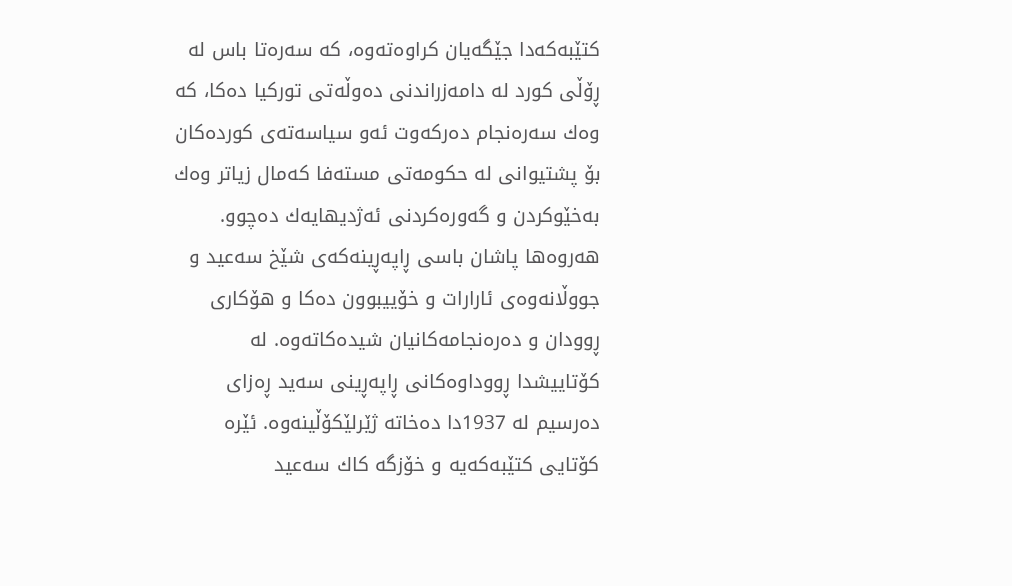كتێبه‌كه‌دا جێگه‌یان كراوه‌ته‌وه‌، كه‌ سه‌ره‌تا باس له‌ ڕۆڵی‌ كورد له‌ دامه‌زراندنی‌ ده‌وڵه‌تی‌ توركیا ده‌كا، كه‌ وه‌ك سه‌ره‌نجام ده‌ركه‌وت ئه‌و سیاسه‌ته‌ی‌ كورده‌كان بۆ پشتیوانی‌ له‌ حكومه‌تی‌ مسته‌فا كه‌مال زیاتر وه‌ك به‌خێوكردن و گه‌وره‌كردنی‌ ئه‌ژدیهایه‌ك ده‌چوو. هه‌روه‌ها پاشان باسی‌ ڕاپه‌ڕینه‌كه‌ی‌ شێخ سه‌عید و جووڵانه‌وه‌ی‌ ئارارات و خۆییبوون ده‌كا و هۆكاری‌ ڕوودان و ده‌ره‌نجامه‌كانیان شیده‌كاته‌وه‌. له‌ كۆتاییشدا ڕووداوه‌كانی‌ ڕاپه‌ڕینی‌ سه‌ید ڕه‌زای‌ ده‌رسیم له‌ 1937دا ده‌خاته‌ ژێرلێكۆڵینه‌وه‌. ئێره‌ كۆتایی‌ كتێبه‌كه‌یه‌ و خۆزگه‌ كاك سه‌عید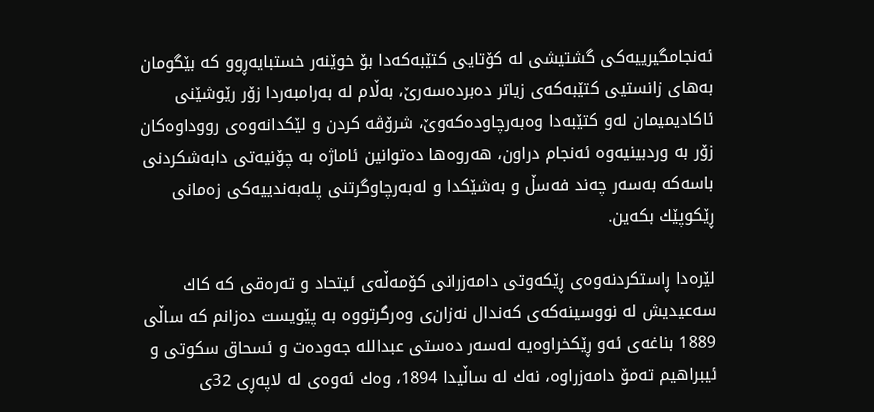ئه‌نجامگیرییه‌كی گشتیشی‌ له‌ كۆتایی‌ كتێبه‌كه‌دا بۆ خوێنه‌ر خستبایه‌ڕوو كه‌ بێگومان به‌های‌ زانستیی كتێبه‌كه‌ی‌ زیاتر ده‌برده‌سه‌رێ، بەڵام لە بەرامبەردا زۆر رێوشێنی ئاكادیمیمان لەو کتێبەدا وه‌به‌رچاوده‌كه‌وێ‌، شرۆڤە کردن و لێکدانەوەی رووداوەکان زۆر بە وردبینیەوە ئەنجام دراون، هەروەها دەتوانین ئاماژە بە چۆنیه‌تی‌ دابه‌شكردنی‌ باسه‌كه‌ به‌سه‌ر چه‌ند فه‌سڵ و به‌شێكدا و له‌به‌رچاوگرتنی‌ پله‌به‌ندییه‌كی‌ زه‌مانی‌ ڕێكوپێك بکەین.

لێره‌دا ڕاستكردنه‌وه‌ی‌ ڕێكه‌وتی‌ دامه‌زرانی‌ كۆمه‌ڵه‌ی‌ ئیتحاد و ته‌ره‌قی‌ كه‌ كاك سه‌عیدیش له‌ نووسینه‌كه‌ی‌ كه‌ندال نه‌زان‌ی‌ وه‌رگرتووه‌ به‌ پێویست ده‌زانم كه‌ ساڵی‌ 1889 بناغه‌ی‌ ئه‌و ڕێكخراوه‌یه له‌سه‌ر ده‌ستی‌ عبدالله‌ جه‌وده‌ت و ئسحاق سكوتی‌ و ئیبراهیم ته‌مۆ دامه‌زراوه‌، نه‌ك له‌ ساڵیدا 1894، وه‌ك ئه‌وه‌ی‌ له‌ لاپه‌ڕی‌ 32ی‌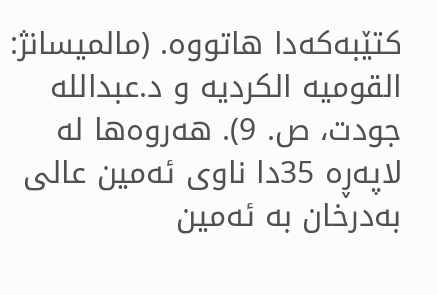كتێبه‌كه‌دا هاتووه‌. (مالمیسانژ: القومیه‌ الكردیه‌ و د.عبدالله‌ جودت، ص. 9). هه‌روه‌ها له‌ لاپه‌ڕه‌ 35دا ناوی‌ ئه‌مین عالی‌ به‌درخان به‌ ئه‌مین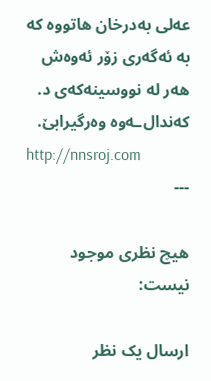عه‌لی‌ به‌درخان هاتووه‌ كه‌ به‌ ئه‌گه‌ری‌ زۆر ئه‌وه‌ش هه‌ر له‌ نووسینه‌كه‌ی‌ د. كه‌ندال‌ـه‌وه‌ وه‌رگیرابێ.
http://nnsroj.com
---

هیچ نظری موجود نیست:

ارسال یک نظر